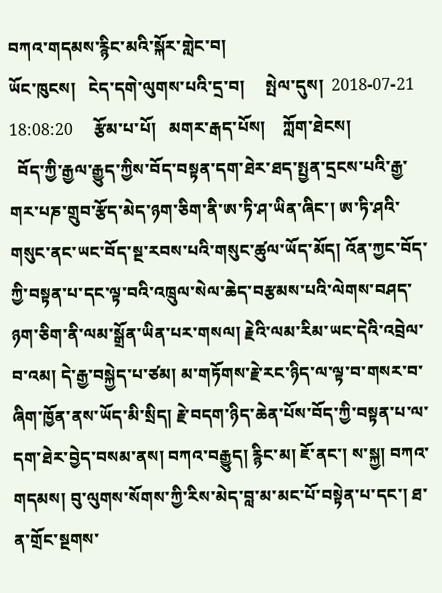བཀའ་གདམས་རྙིང་མའི་སྐོར་གླེང་བ།
ཡོང་ཁུངས།   ངེད་དགེ་ལུགས་པའི་དྲ་བ།     སྤེལ་དུས།  2018-07-21 18:08:20     རྩོམ་པ་པོ།   མགར་རྒད་པོས།    ཀློག་ཐེངས།
  བོད་ཀྱི་རྒྱལ་རྒྱུད་ཀྱིས་བོད་བསྟན་དག་ཐེར་ཐད་སྤྱན་དྲངས་པའི་རྒྱ་གར་པཎ་གྲུབ་རྩོད་མེད་ཉག་ཅིག་ནི་ཨ་ཏི་ཤ་ཡིན་ཞིང་། ཨ་ཏི་ཤའི་གསུང་ནང་ཡང་བོད་སྔ་རབས་པའི་གསུང་ཚུལ་ཡོད་མོད། འོན་ཀྱང་བོད་ཀྱི་བསྟན་པ་དང་ལྟ་བའི་འཁྲུལ་སེལ་ཆེད་བརྩམས་པའི་ལེགས་བཤད་ཉག་ཅིག་ནི་ལམ་སྒྲོན་ཡིན་པར་གསལ། རྗེའི་ལམ་རིམ་ཡང་དེའི་འབྲེལ་བ་འམ། དེ་རྒྱ་བསྐྱེད་པ་ཙམ། མ་གཏོགས་རྗེ་རང་ཉིད་ལ་ལྟ་བ་གསར་བ་ཞིག་ཁྱོན་ནས་ཡོད་མི་སྲིད། རྗེ་བདག་ཉིད་ཆེན་པོས་བོད་ཀྱི་བསྟན་པ་ལ་དག་ཐེར་བྱེད་བསམ་ནས། བཀའ་བརྒྱུད། རྙིང་མ། ཇོ་ནང་། ས་སྐྱ། བཀའ་གདམས། བུ་ལུགས་སོགས་ཀྱི་རིས་མེད་བླ་མ་མང་པོ་བསྟེན་པ་དང་། ཐ་ན་གྲོང་སྔགས་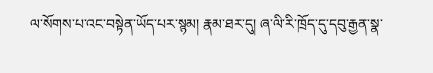ལ་སོགས་པ་འང་བསྟེན་ཡོད་པར་སྙམ། རྣམ་ཐར་དུ། ཞ་ལི་རི་ཁྲོད་དུ་དབུ་རྒྱན་སྣ་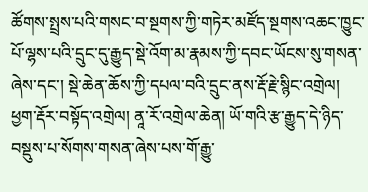ཚོགས་སྤྲས་པའི་གསང་བ་སྔགས་ཀྱི་གཏེར་མཛོད་སྔགས་འཆང་ཁྱུང་པོ་ལྷས་པའི་དྲུང་དུ་རྒྱུད་སྡེ་འོག་མ་རྣམས་ཀྱི་དབང་ཡོངས་སུ་གསན་ཞེས་དང་། སྡེ་ཆེན་ཆོས་ཀྱི་དཔལ་བའི་དྲུང་ནས་རྡོ་རྗེ་སྙིང་འགྲེལ། ཕྱག་རྡོར་བསྟོད་འགྲེལ། ནཱ་རོ་འགྲེལ་ཆེན། ཡོ་གའི་རྩ་རྒྱུད་དེ་ཉིད་བསྡུས་པ་སོགས་གསན་ཞེས་པས་གོ་རྒྱུ་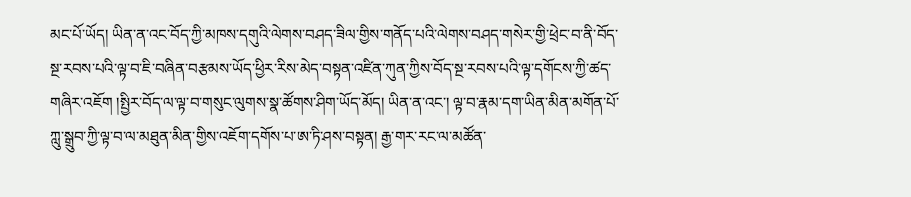མང་པོ་ཡོད། ཡིན་ན་འང་བོད་ཀྱི་མཁས་དགུའི་ལེགས་བཤད་ཟིལ་གྱིས་གནོད་པའི་ལེགས་བཤད་གསེར་གྱི་ཕྲེང་བ་ནི་བོད་སྔ་རབས་པའི་ལྟ་བ་ཇི་བཞིན་བརྩམས་ཡོད་ཕྱིར་རིས་མེད་བསྟན་འཛིན་ཀུན་ཀྱིས་བོད་སྔ་རབས་པའི་ལྟ་དགོངས་ཀྱི་ཚད་གཞིར་འཇོག །སྤྱིར་བོད་ལ་ལྟ་བ་གསུང་ལུགས་སྣ་ཚོགས་ཤིག་ཡོད་མོད། ཡིན་ན་འང་། ལྟ་བ་རྣམ་དག་ཡིན་མིན་མགོན་པོ་ཀླུ་སྒྲུབ་ཀྱི་ལྟ་བ་ལ་མཐུན་མིན་གྱིས་འཇོག་དགོས་པ་ཨ་ཏི་ཤས་བསྟན། རྒྱ་གར་རང་ལ་མཚོན་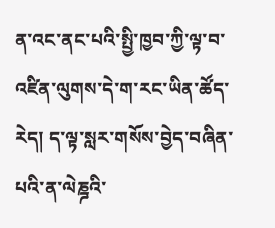ན་འང་ནང་པའི་སྤྱི་ཁྱབ་ཀྱི་ལྟ་བ་འཛིན་ལུགས་དེ་ག་རང་ཡིན་ཚོད་རེད། ད་ལྟ་སླར་གསོས་བྱེད་བཞིན་པའི་ན་ལེཎྜའི་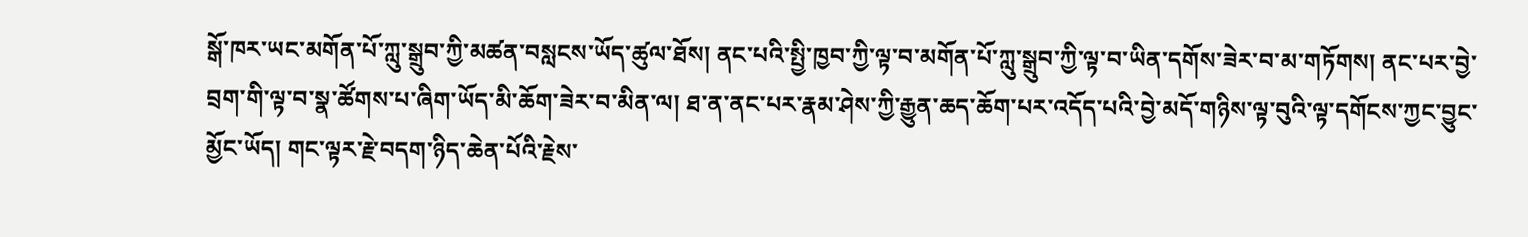སྒོ་ཁར་ཡང་མགོན་པོ་ཀླུ་སྒྲུབ་ཀྱི་མཚན་བསླངས་ཡོད་ཚུལ་ཐོས། ནང་པའི་སྤྱི་ཁྱབ་ཀྱི་ལྟ་བ་མགོན་པོ་ཀླུ་སྒྲུབ་ཀྱི་ལྟ་བ་ཡིན་དགོས་ཟེར་བ་མ་གཏོགས། ནང་པར་བྱེ་བྲག་གི་ལྟ་བ་སྣ་ཚོགས་པ་ཞིག་ཡོད་མི་ཆོག་ཟེར་བ་མིན་ལ། ཐ་ན་ནང་པར་རྣམ་ཤེས་ཀྱི་རྒྱུན་ཆད་ཆོག་པར་འདོད་པའི་བྱེ་མདོ་གཉིས་ལྟ་བུའི་ལྟ་དགོངས་ཀྱང་བྱུང་མྱོང་ཡོད། གང་ལྟར་རྗེ་བདག་ཉིད་ཆེན་པོའི་རྗེས་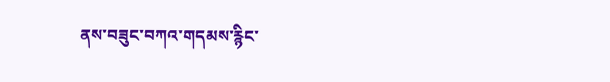ནས་བཟུང་བཀའ་གདམས་རྙིང་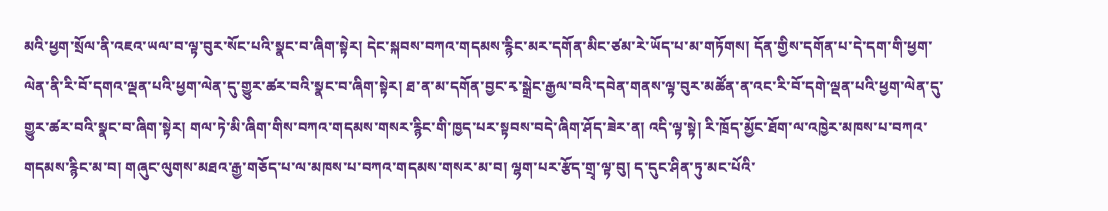མའི་ཕྱག་སྲོལ་ནི་འཇའ་ཡལ་བ་ལྟ་བུར་སོང་པའི་སྣང་བ་ཞིག་སྟེར། དེང་སྐབས་བཀའ་གདམས་རྙིང་མར་དགོན་མིང་ཙམ་རེ་ཡོད་པ་མ་གཏོགས། དོན་གྱིས་དགོན་པ་དེ་དག་གི་ཕྱག་ལེན་ནི་རི་བོ་དགའ་ལྡན་པའི་ཕྱག་ལེན་དུ་གྱུར་ཚར་བའི་སྣང་བ་ཞིག་སྟེར། ཐ་ན་མ་དགོན་བྱང་རྭ་སྒྲེང་རྒྱལ་བའི་དབེན་གནས་ལྟ་བུར་མཚོན་ན་འང་རི་བོ་དགེ་ལྡན་པའི་ཕྱག་ལེན་དུ་གྱུར་ཚར་བའི་སྣང་བ་ཞིག་སྟེར། གལ་ཏེ་མི་ཞིག་གིས་བཀའ་གདམས་གསར་རྙིང་གི་ཁྱད་པར་སྟབས་བདེ་ཞིག་ཤོད་ཟེར་ན། འདི་ལྟ་སྟེ། རི་ཁྲོད་མྱོང་ཐོག་ལ་འཁྱེར་མཁས་པ་བཀའ་གདམས་རྙིང་མ་བ། གཞུང་ལུགས་མཐའ་རྒྱ་གཅོད་པ་ལ་མཁས་པ་བཀའ་གདམས་གསར་མ་བ། ལྷག་པར་རྩོད་གྲྭ་ལྟ་བུ། ད་དུང་ཤིན་ཏུ་མང་པོའི་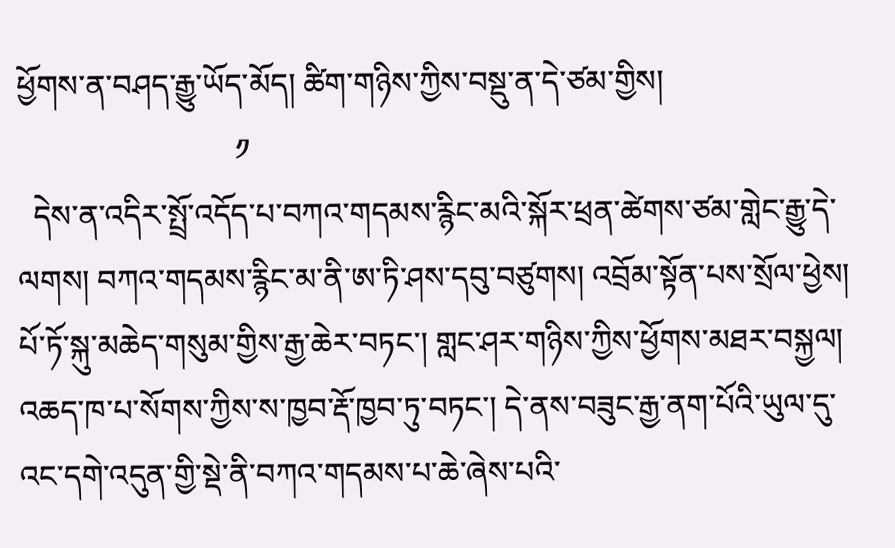ཕྱོགས་ན་བཤད་རྒྱུ་ཡོད་མོད། ཚིག་གཉིས་ཀྱིས་བསྡུ་ན་དེ་ཙམ་གྱིས།
                            ༡
  དེས་ན་འདིར་སྤྲོ་འདོད་པ་བཀའ་གདམས་རྙིང་མའི་སྐོར་ཕྲན་ཚེགས་ཙམ་གླེང་རྒྱུ་དེ་ལགས། བཀའ་གདམས་རྙིང་མ་ནི་ཨ་ཏི་ཤས་དབུ་བཙུགས། འབྲོམ་སྟོན་པས་སྲོལ་ཕྱེས། པོ་ཏོ་སྐུ་མཆེད་གསུམ་གྱིས་རྒྱ་ཆེར་བཏང་། གླང་ཤར་གཉིས་ཀྱིས་ཕྱོགས་མཐར་བསྐྱལ། འཆད་ཁ་པ་སོགས་ཀྱིས་ས་ཁྱབ་རྡོ་ཁྱབ་ཏུ་བཏང་། དེ་ནས་བཟུང་རྒྱ་ནག་པོའི་ཡུལ་དུ་འང་དགེ་འདུན་གྱི་སྡེ་ནི་བཀའ་གདམས་པ་ཆེ་ཞེས་པའི་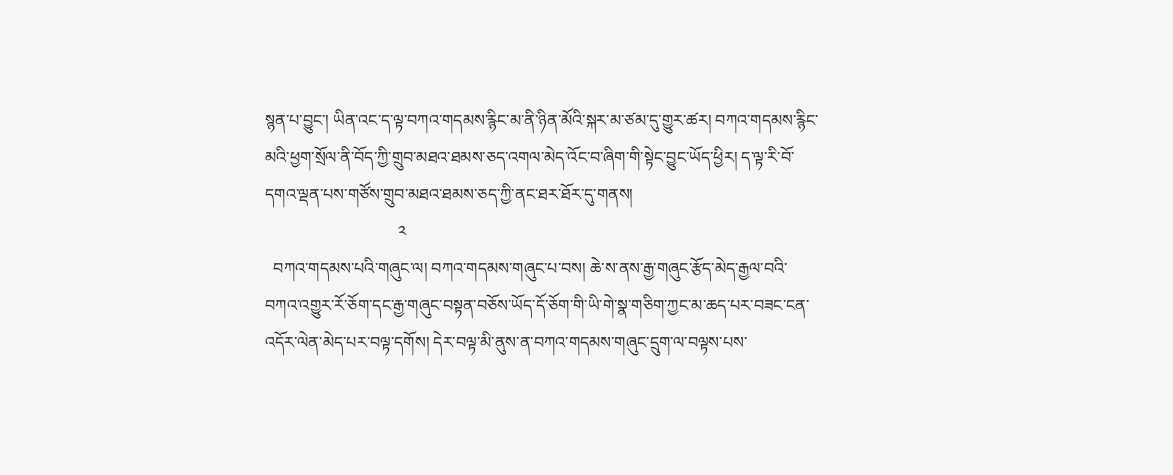སྙན་པ་བྱུང་། ཡིན་འང་ད་ལྟ་བཀའ་གདམས་རྙིང་མ་ནི་ཉིན་མོའི་སྐར་མ་ཙམ་དུ་གྱུར་ཚར། བཀའ་གདམས་རྙིང་མའི་ཕྱག་སྲོལ་ནི་བོད་ཀྱི་གྲུབ་མཐའ་ཐམས་ཅད་འགལ་མེད་འོང་བ་ཞིག་གི་སྟེང་བྱུང་ཡོད་ཕྱིར། ད་ལྟ་རི་བོ་དགའ་ལྡན་པས་གཙོས་གྲུབ་མཐའ་ཐམས་ཅད་ཀྱི་ནང་ཐར་ཐོར་དུ་གནས།
                                ༢
  བཀའ་གདམས་པའི་གཞུང་ལ། བཀའ་གདམས་གཞུང་པ་བས། ཆེ་ས་ནས་རྒྱ་གཞུང་རྩོད་མེད་རྒྱལ་བའི་བཀའ་འགྱུར་རོ་ཅོག་དང་རྒྱ་གཞུང་བསྟན་བཅོས་ཡོད་དོ་ཅོག་གི་ཡི་གེ་སྣ་གཅིག་ཀྱང་མ་ཆད་པར་བཟང་ངན་འདོར་ལེན་མེད་པར་བལྟ་དགོས། དེར་བལྟ་མི་ནུས་ན་བཀའ་གདམས་གཞུང་དྲུག་ལ་བལྟས་པས་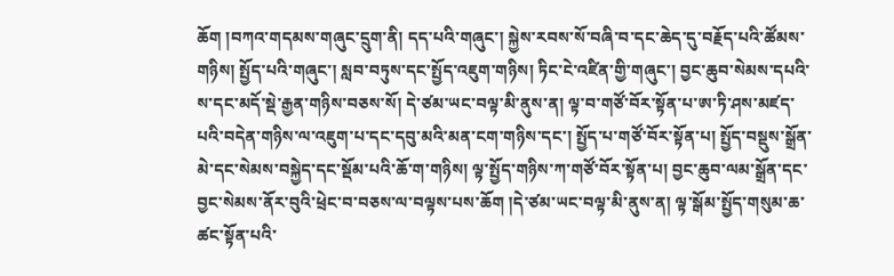ཆོག །བཀའ་གདམས་གཞུང་དྲུག་ནི། དད་པའི་གཞུང་། སྐྱེས་རབས་སོ་བཞི་བ་དང་ཆེད་དུ་བརྗོད་པའི་ཚོམས་གཉིས། སྤྱོད་པའི་གཞུང་། སླབ་བཏུས་དང་སྤྱོད་འཇུག་གཉིས། ཏིང་ངེ་འཛིན་གྱི་གཞུང་། བྱང་ཆུབ་སེམས་དཔའི་ས་དང་མདོ་སྡེ་རྒྱན་གཉིས་བཅས་སོ། དེ་ཙམ་ཡང་བལྟ་མི་ནུས་ན། ལྟ་བ་གཙོ་བོར་སྟོན་པ་ཨ་ཏི་ཤས་མཛད་པའི་བདེན་གཉིས་ལ་འཇུག་པ་དང་དབུ་མའི་མན་ངག་གཉིས་དང་། སྤྱོད་པ་གཙོ་བོར་སྟོན་པ། སྤྱོད་བསྡུས་སྒྲོན་མེ་དང་སེམས་བསྐྱེད་དང་སྡོམ་པའི་ཆོ་ག་གཉིས། ལྟ་སྤྱོད་གཉིས་ཀ་གཙོ་བོར་སྟོན་པ། བྱང་ཆུབ་ལམ་སྒྲོན་དང་བྱང་སེམས་ནོར་བུའི་ཕྲེང་བ་བཅས་ལ་བལྟས་པས་ཆོག །དེ་ཙམ་ཡང་བལྟ་མི་ནུས་ན། ལྟ་སྒོམ་སྤྱོད་གསུམ་ཆ་ཚང་སྟོན་པའི་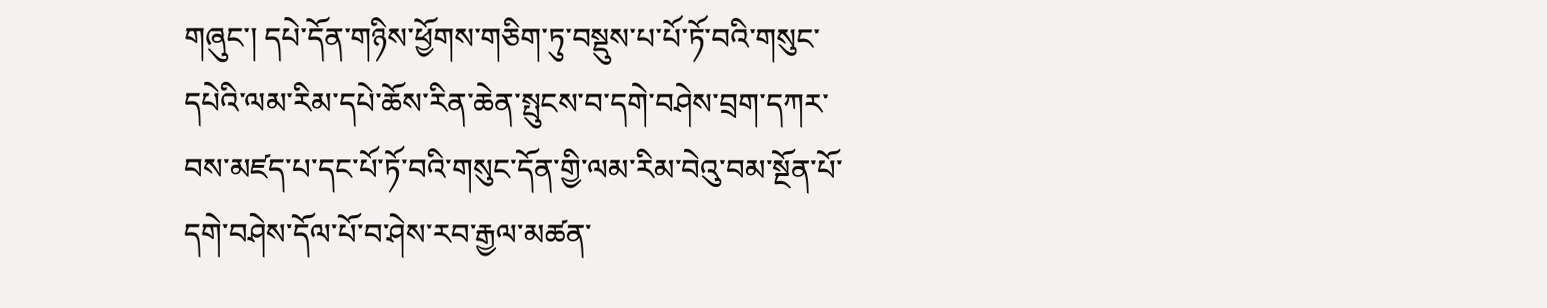གཞུང་། དཔེ་དོན་གཉིས་ཕྱོགས་གཅིག་ཏུ་བསྡུས་པ་པོ་ཏོ་བའི་གསུང་དཔེའི་ལམ་རིམ་དཔེ་ཆོས་རིན་ཆེན་སྤུངས་བ་དགེ་བཤེས་བྲག་དཀར་བས་མཛད་པ་དང་པོ་ཏོ་བའི་གསུང་དོན་གྱི་ལམ་རིམ་བེའུ་བམ་སྔོན་པོ་དགེ་བཤེས་དོལ་པོ་བ་ཤེས་རབ་རྒྱལ་མཚན་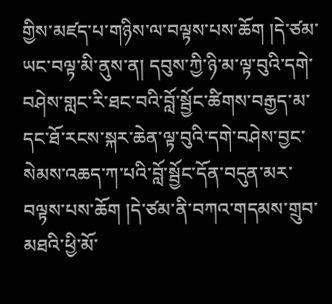གྱིས་མཛད་པ་གཉིས་ལ་བལྟས་པས་ཆོག །དེ་ཙམ་ཡང་བལྟ་མི་ནུས་ན། དབུས་ཀྱི་ཉི་མ་ལྟ་བུའི་དགེ་བཤེས་གླང་རི་ཐང་བའི་བློ་སྦྱོང་ཚིགས་བརྒྱད་མ་དང་ཐོ་རངས་སྐར་ཆེན་ལྟ་བུའི་དགེ་བཤེས་བྱང་སེམས་འཆད་ཀ་པའི་བློ་སྦྱོང་དོན་བདུན་མར་བལྟས་པས་ཆོག །དེ་ཙམ་ནི་བཀའ་གདམས་གྲུབ་མཐའི་ཕྱི་མོ་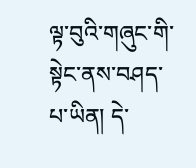ལྟ་བུའི་གཞུང་གི་སྟེང་ནས་བཤད་པ་ཡིན། དེ་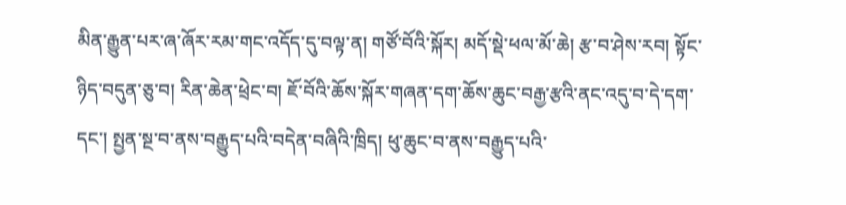མིན་རྒྱུན་པར་ཞ་ཞོར་རམ་གང་འདོད་དུ་བལྟ་ན། གཙོ་བོའི་སྐོར། མདོ་སྡེ་ཕལ་མོ་ཆེ། རྩ་བ་ཤེས་རབ། སྟོང་ཉིད་བདུན་ཅུ་བ། རིན་ཆེན་ཕྲེང་བ། ཇོ་བོའི་ཆོས་སྐོར་གཞན་དག་ཆོས་ཆུང་བརྒྱ་རྩའི་ནང་འདུ་བ་དེ་དག་དང་། སྤྱན་སྔ་བ་ནས་བརྒྱུད་པའི་བདེན་བཞིའི་ཁྲིད། ཕུ་ཆུང་བ་ནས་བརྒྱུད་པའི་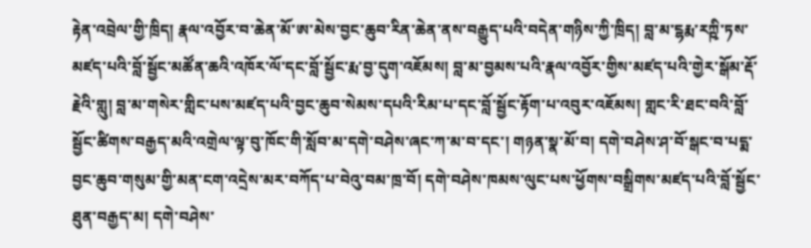རྟེན་འབྲེལ་གྱི་ཁྲིད། རྣལ་འབྱོར་བ་ཆེན་མོ་ཨ་མེས་བྱང་ཆུབ་རིན་ཆེན་ནས་བརྒྱུད་པའི་བདེན་གཉིས་ཀྱི་ཁྲིད། བླ་མ་ངྷརྨ་རཀྵི་ཏས་མཛད་པའི་བློ་སྦྱོང་མཚོན་ཆའི་འཁོར་ལོ་དང་བློ་སྦྱོང་རྨ་བྱ་དུག་འཇོམས། བླ་མ་བྱམས་པའི་རྣལ་འབྱོར་གྱིས་མཛད་པའི་གྱེར་སྒོམ་རྡོ་རྗེའི་གླུ། བླ་མ་གསེར་གླིང་པས་མཛད་པའི་བྱང་ཆུབ་སེམས་དཔའི་རིམ་པ་དང་བློ་སྦྱོང་རྟོག་པ་འབུར་འཇོམས། གླང་རི་ཐང་བའི་བློ་སྦྱོང་ཚིགས་བརྒྱད་མའི་འགྲེལ་ལྟ་བུ་ཁོང་གི་སློབ་མ་དགེ་བཤེས་ཞང་ཀ་མ་བ་དང་། གཉན་སྣ་མོ་བ། དགེ་བཤེས་ཤ་བོ་སྒང་བ་པདྨ་བྱང་ཆུབ་གསུམ་གྱི་མན་ངག་འདྲེས་མར་བཀོད་པ་བེའུ་བམ་ཁྲ་བོ། དགེ་བཤེས་ཁམས་ལུང་པས་ཕྱོགས་བསྒྲིགས་མཛད་པའི་བློ་སྦྱོང་ཐུན་བརྒྱད་མ། དགེ་བཤེས་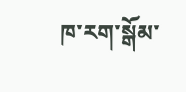ཁ་རག་སྒོམ་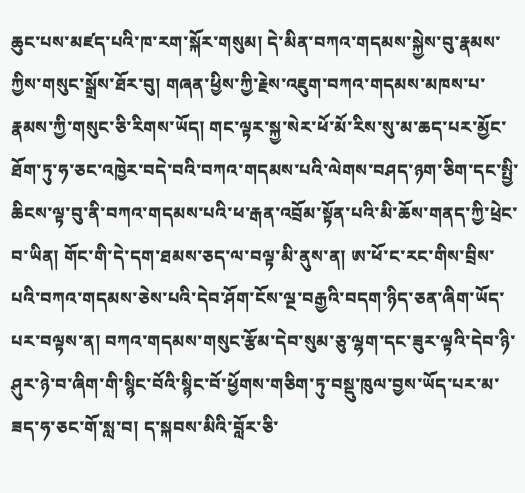ཆུང་པས་མཛད་པའི་ཁ་རག་སྐོར་གསུམ། དེ་མིན་བཀའ་གདམས་སྐྱེས་བུ་རྣམས་ཀྱིས་གསུང་སྒྲོས་ཐོར་བུ། གཞན་ཕྱིས་ཀྱི་རྗེས་འཇུག་བཀའ་གདམས་མཁས་པ་རྣམས་ཀྱི་གསུང་ཅི་རིགས་ཡོད། གང་ལྟར་སྐྱ་སེར་ཕོ་མོ་རིས་སུ་མ་ཆད་པར་མྱོང་ཐོག་ཏུ་ཧ་ཅང་འཁྱེར་བདེ་བའི་བཀའ་གདམས་པའི་ལེགས་བཤད་ཉག་ཅིག་དང་སྤྱི་ཆིངས་ལྟ་བུ་ནི་བཀའ་གདམས་པའི་ཕ་རྒན་འབྲོམ་སྟོན་པའི་མི་ཆོས་གནད་ཀྱི་ཕྲེང་བ་ཡིན། གོང་གི་དེ་དག་ཐམས་ཅད་ལ་བལྟ་མི་ནུས་ན། ཨ་ཕོ་ང་རང་གིས་བྲིས་པའི་བཀའ་གདམས་ཅེས་པའི་དེབ་ཤོག་ངོས་ལྔ་བརྒྱའི་བདག་ཉིད་ཅན་ཞིག་ཡོད་པར་བལྟས་ན། བཀའ་གདམས་གསུང་རྩོམ་དེབ་སུམ་ཅུ་ལྷག་དང་ཟུར་ལྟའི་དེབ་ཉི་ཤུར་ཉེ་བ་ཞིག་གི་སྙིང་བོའི་སྙིང་བོ་ཕྱོགས་གཅིག་ཏུ་བསྡུ་ཁུལ་བྱས་ཡོད་པར་མ་ཟད་ཧ་ཅང་གོ་སླ་བ། ད་སྐབས་མིའི་བློར་ཅི་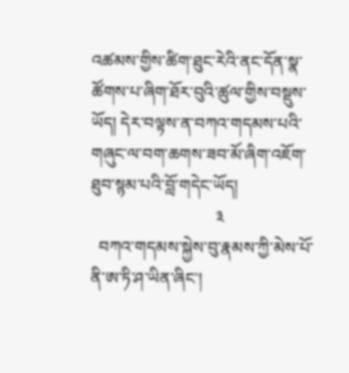འཚམས་གྱིས་ཚིག་ཐུང་རེའི་ནང་དོན་སྣ་ཚོགས་པ་ཞིག་ཐོར་བུའི་ཚུལ་གྱིས་བསྡུས་ཡོད། དེར་བལྟས་ན་བཀའ་གདམས་པའི་གཞུང་ལ་བག་ཆགས་ཟབ་མོ་ཞིག་འཇོག་ཐུབ་སྙམ་པའི་བློ་གདེང་ཡོད།
                              ༣
  བཀའ་གདམས་སྐྱེས་བུ་རྣམས་ཀྱི་མེས་པོ་ནི་ཨ་ཏི་ཤ་ཡིན་ཞིང་།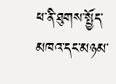ཕ་ནི་ཐུགས་སྤྱོད་མཁའ་དང་མཉམ་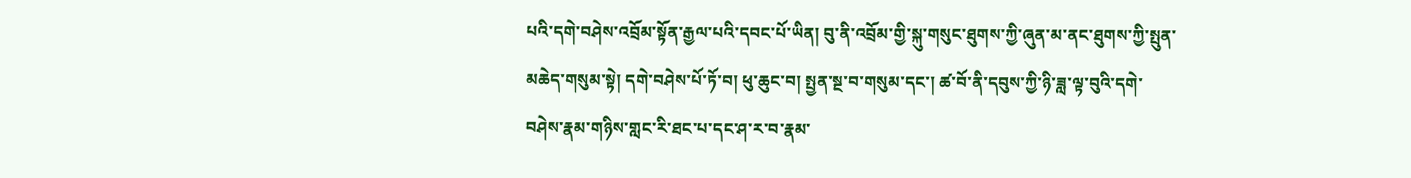པའི་དགེ་བཤེས་འབྲོམ་སྟོན་རྒྱལ་པའི་དབང་པོ་ཡིན། བུ་ནི་འབྲོམ་གྱི་སྐུ་གསུང་ཐུགས་ཀྱི་ཞུན་མ་ནང་ཐུགས་ཀྱི་སྤུན་མཆེད་གསུམ་སྟེ། དགེ་བཤེས་པོ་ཏོ་བ། ཕུ་ཆུང་བ། སྤྱན་སྔ་བ་གསུམ་དང་། ཚ་བོ་ནི་དབུས་ཀྱི་ཉི་ཟླ་ལྟ་བུའི་དགེ་བཤེས་རྣམ་གཉིས་གླང་རི་ཐང་པ་དང་ཤ་ར་བ་རྣམ་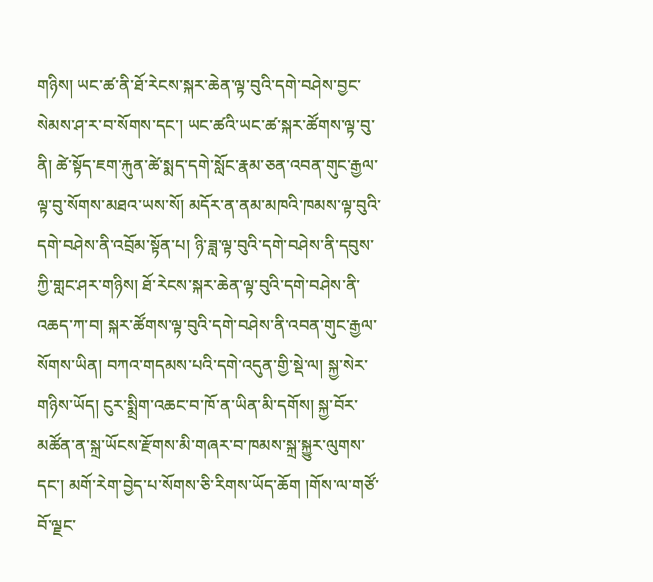གཉིས། ཡང་ཚ་ནི་ཐོ་རེངས་སྐར་ཆེན་ལྟ་བུའི་དགེ་བཤེས་བྱང་སེམས་ཤ་ར་བ་སོགས་དང་། ཡང་ཚའི་ཡང་ཚ་སྐར་ཚོགས་ལྟ་བུ་ནི། ཚེ་སྟོད་ཇག་རྐུན་ཚེ་སྨད་དགེ་སློང་རྣམ་ཅན་འབན་གུང་རྒྱལ་ལྟ་བུ་སོགས་མཐའ་ཡས་སོ། མདོར་ན་ནམ་མཁའི་ཁམས་ལྟ་བུའི་དགེ་བཤེས་ནི་འབྲོམ་སྟོན་པ། ཉི་ཟླ་ལྟ་བུའི་དགེ་བཤེས་ནི་དབུས་ཀྱི་གླང་ཤར་གཉིས། ཐོ་རེངས་སྐར་ཆེན་ལྟ་བུའི་དགེ་བཤེས་ནི་འཆད་ཀ་བ། སྐར་ཚོགས་ལྟ་བུའི་དགེ་བཤེས་ནི་འབན་གུང་རྒྱལ་སོགས་ཡིན། བཀའ་གདམས་པའི་དགེ་འདུན་གྱི་སྡེ་ལ། སྐྱ་སེར་གཉིས་ཡོད། ངུར་སྨྲིག་འཆང་བ་ཁོ་ན་ཡིན་མི་དགོས། སྐྱ་བོར་མཚོན་ན་སྐྲ་ཡོངས་རྫོགས་མི་གཞར་བ་ཁམས་སྐྲ་སྐྱུར་ལུགས་དང་། མགོ་རེག་བྱེད་པ་སོགས་ཅི་རིགས་ཡོད་ཆོག །གོས་ལ་གཙོ་བོ་ལྗང་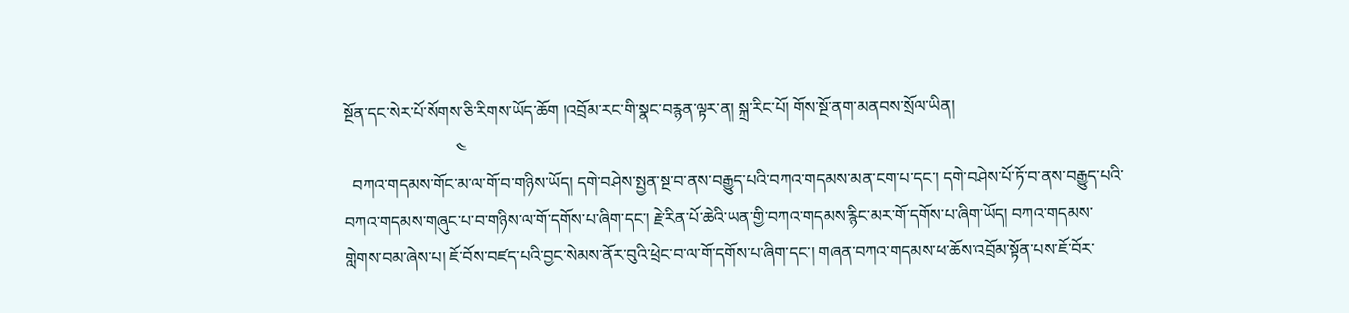སྔོན་དང་སེར་པོ་སོགས་ཅི་རིགས་ཡོད་ཆོག །འབྲོམ་རང་གི་སྣང་བརྙན་ལྟར་ན། སྐྲ་རིང་པོ། གོས་སྔོ་ནག་མནབས་སྲོལ་ཡིན།
                           ༤
  བཀའ་གདམས་གོང་མ་ལ་གོ་བ་གཉིས་ཡོད། དགེ་བཤེས་སྤྱན་སྔ་བ་ནས་བརྒྱུད་པའི་བཀའ་གདམས་མན་ངག་པ་དང་། དགེ་བཤེས་པོ་ཏོ་བ་ནས་བརྒྱུད་པའི་བཀའ་གདམས་གཞུང་པ་བ་གཉིས་ལ་གོ་དགོས་པ་ཞིག་དང་། རྗེ་རིན་པོ་ཆེའི་ཡན་གྱི་བཀའ་གདམས་རྙིང་མར་གོ་དགོས་པ་ཞིག་ཡོད། བཀའ་གདམས་གླེགས་བམ་ཞེས་པ། ཇོ་བོས་བཛད་པའི་བྱང་སེམས་ནོར་བུའི་ཕྲེང་བ་ལ་གོ་དགོས་པ་ཞིག་དང་། གཞན་བཀའ་གདམས་ཕ་ཆོས་འབྲོམ་སྟོན་པས་ཇོ་བོར་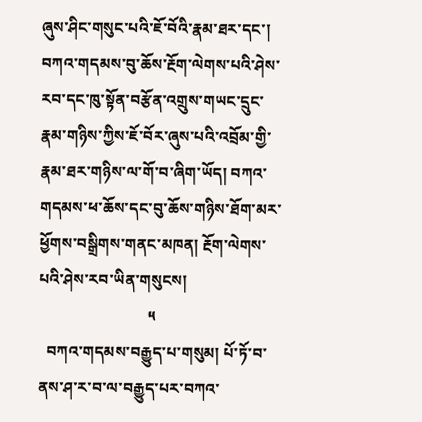ཞུས་ཤིང་གསུང་པའི་ཇོ་བོའི་རྣམ་ཐར་དང་། བཀའ་གདམས་བུ་ཆོས་རྔོག་ལེགས་པའི་ཤེས་རབ་དང་ཁུ་སྟོན་བརྩོན་འགྲུས་གཡང་དྲུང་རྣམ་གཉིས་ཀྱིས་ཇོ་བོར་ཞུས་པའི་འབྲོམ་གྱི་རྣམ་ཐར་གཉིས་ལ་གོ་བ་ཞིག་ཡོད། བཀའ་གདམས་ཕ་ཆོས་དང་བུ་ཆོས་གཉིས་ཐོག་མར་ཕྱོགས་བསྒྲིགས་གནང་མཁན། རྔོག་ལེགས་པའི་ཤེས་རབ་ཡིན་གསུངས།
                            ༥
  བཀའ་གདམས་བརྒྱུད་པ་གསུམ། པོ་ཏོ་བ་ནས་ཤ་ར་བ་ལ་བརྒྱུད་པར་བཀའ་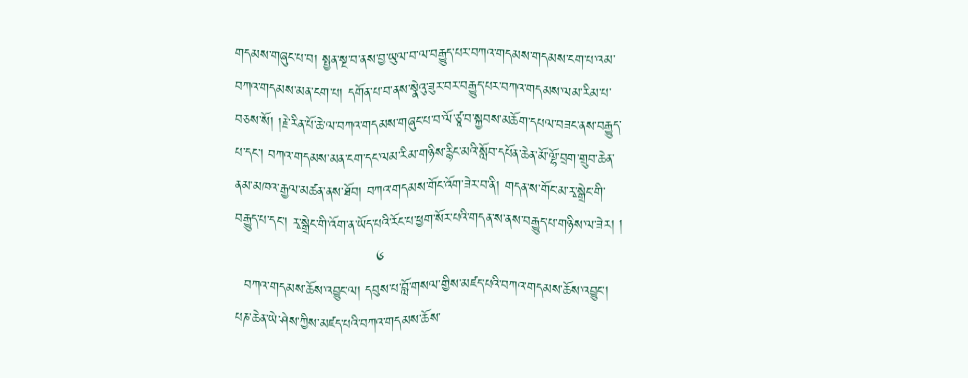གདམས་གཞུང་པ་བ། སྤྱན་སྔ་བ་ནས་བྱ་ཡུལ་བ་ལ་བརྒྱུད་པར་བཀའ་གདམས་གདམས་ངག་པ་འམ་བཀའ་གདམས་མན་ངག་པ། དགོན་པ་བ་ནས་སྣེའུ་ཟུར་བར་བརྒྱུད་པར་བཀའ་གདམས་ལམ་རིམ་པ་བཅས་སོ། །རྗེ་རིན་པོ་ཆེ་ལ་བཀའ་གདམས་གཞུང་པ་བ་ལོ་ཙཱ་བ་སྐྱབས་མཆོག་དཔལ་བཟང་ནས་བརྒྱུད་པ་དང་། བཀའ་གདམས་མན་ངག་དང་ལམ་རིམ་གཉིས་རྙིང་མའི་སློབ་དཔོན་ཆེན་མོ་ལྷོ་བྲག་གྲུབ་ཆེན་ནམ་མཁའ་རྒྱལ་མཚན་ནས་ཐོབ། བཀའ་གདམས་གོང་འོག་ཟེར་བ་ནི། གདན་ས་གོང་མ་རྭ་སྒྲེང་གི་བརྒྱུད་པ་དང་། རྭ་སྒྲེང་གི་འོག་ན་ཡོད་པའི་རོང་པ་ཕྱག་སོར་པའི་གདན་ས་ནས་བརྒྱུད་པ་གཉིས་ལ་ཟེར། །
                              ༦
  བཀའ་གདམས་ཆོས་འབྱུང་ལ། དབུས་པ་བློ་གསལ་གྱིས་མཛད་པའི་བཀའ་གདམས་ཆོས་འབྱུང་། པཎ་ཆེན་ཡེ་ཤེས་ཀྱིས་མཛད་པའི་བཀའ་གདམས་ཆོས་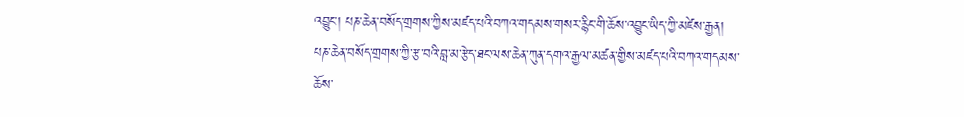འབྱུང་། པཎ་ཆེན་བསོད་གྲགས་ཀྱིས་མཛད་པའི་བཀའ་གདམས་གསར་རྙིང་གི་ཆོས་འབྱུང་ཡིད་ཀྱི་མཛེས་རྒྱན། པཎ་ཆེན་བསོད་གྲགས་ཀྱི་རྩ་བའི་བླ་མ་རྩེད་ཐང་ལས་ཆེན་ཀུན་དགའ་རྒྱལ་མཚན་གྱིས་མཛད་པའི་བཀའ་གདམས་ཆོས་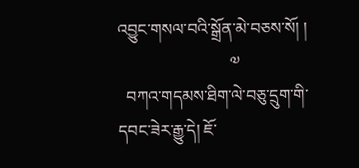འབྱུང་གསལ་བའི་སྒྲོན་མེ་བཅས་སོ། །
                           ༧
  བཀའ་གདམས་ཐིག་ལེ་བཅུ་དྲུག་གི་དབང་ཟེར་རྒྱུ་དེ། ཇོ་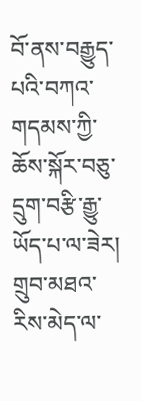བོ་ནས་བརྒྱུད་པའི་བཀའ་གདམས་ཀྱི་ཆོས་སྐོར་བཅུ་དྲུག་བརྩི་རྒྱུ་ཡོད་པ་ལ་ཟེར། གྲུབ་མཐའ་རིས་མེད་ལ་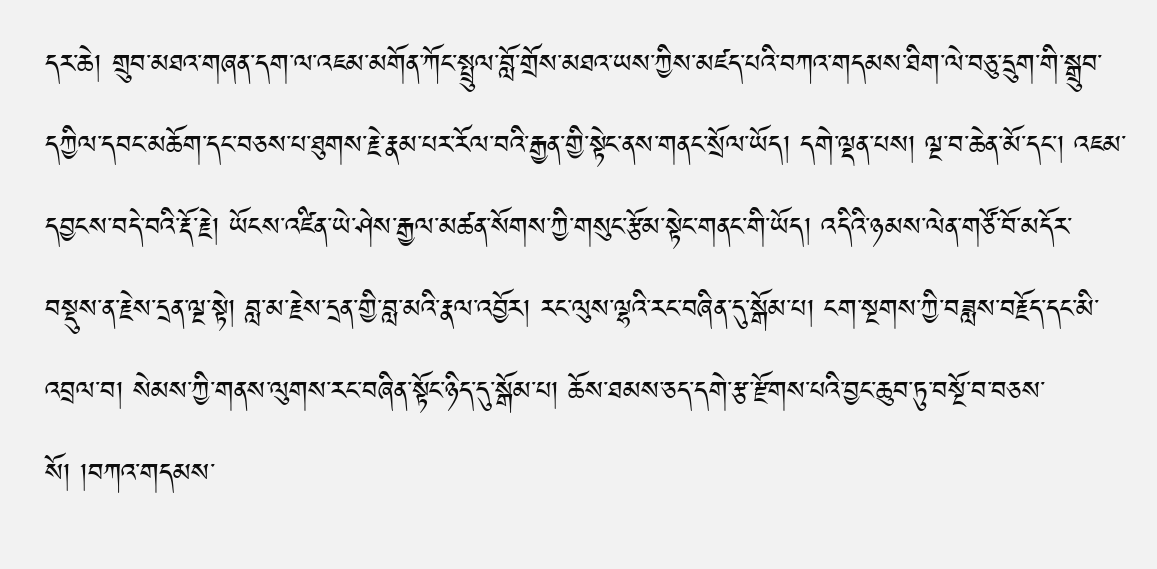དར་ཆེ། གྲུབ་མཐའ་གཞན་དག་ལ་འཇམ་མགོན་ཀོང་སྤྲུལ་བློ་གྲོས་མཐའ་ཡས་ཀྱིས་མཛད་པའི་བཀའ་གདམས་ཐིག་ལེ་བཅུ་དྲུག་གི་སྒྲུབ་དཀྱིལ་དབང་མཆོག་དང་བཅས་པ་ཐུགས་རྗེ་རྣམ་པར་རོལ་བའི་རྒྱན་གྱི་སྟེང་ནས་གནང་སྲོལ་ཡོད། དགེ་ལྡན་པས། ལྔ་བ་ཆེན་མོ་དང་། འཇམ་དབྱངས་བདེ་བའི་རྡོ་རྗེ། ཡོངས་འཛིན་ཡེ་ཤེས་རྒྱལ་མཚན་སོགས་ཀྱི་གསུང་རྩོམ་སྟེང་གནང་གི་ཡོད། འདིའི་ཉམས་ལེན་གཙོ་བོ་མདོར་བསྡུས་ན་རྗེས་དྲན་ལྔ་སྟེ། བླ་མ་རྗེས་དྲན་གྱི་བླ་མའི་རྣལ་འབྱོར། རང་ལུས་ལྷའི་རང་བཞིན་དུ་སྒོམ་པ། ངག་སྔགས་ཀྱི་བཟླས་བརྗོད་དང་མི་འབྲལ་བ། སེམས་ཀྱི་གནས་ལུགས་རང་བཞིན་སྟོང་ཉིད་དུ་སྒོམ་པ། ཆོས་ཐམས་ཅད་དགེ་རྩ་རྫོགས་པའི་བྱང་ཆུབ་ཏུ་བསྔོ་བ་བཅས་སོ། །བཀའ་གདམས་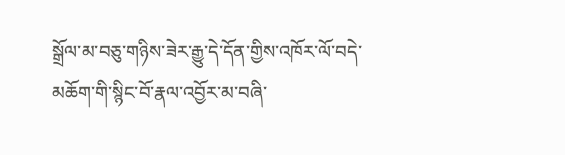སྒྲོལ་མ་བཅུ་གཉིས་ཟེར་རྒྱུ་དེ་དོན་གྱིས་འཁོར་ལོ་བདེ་མཆོག་གི་སྙིང་བོ་རྣལ་འབྱོར་མ་བཞི་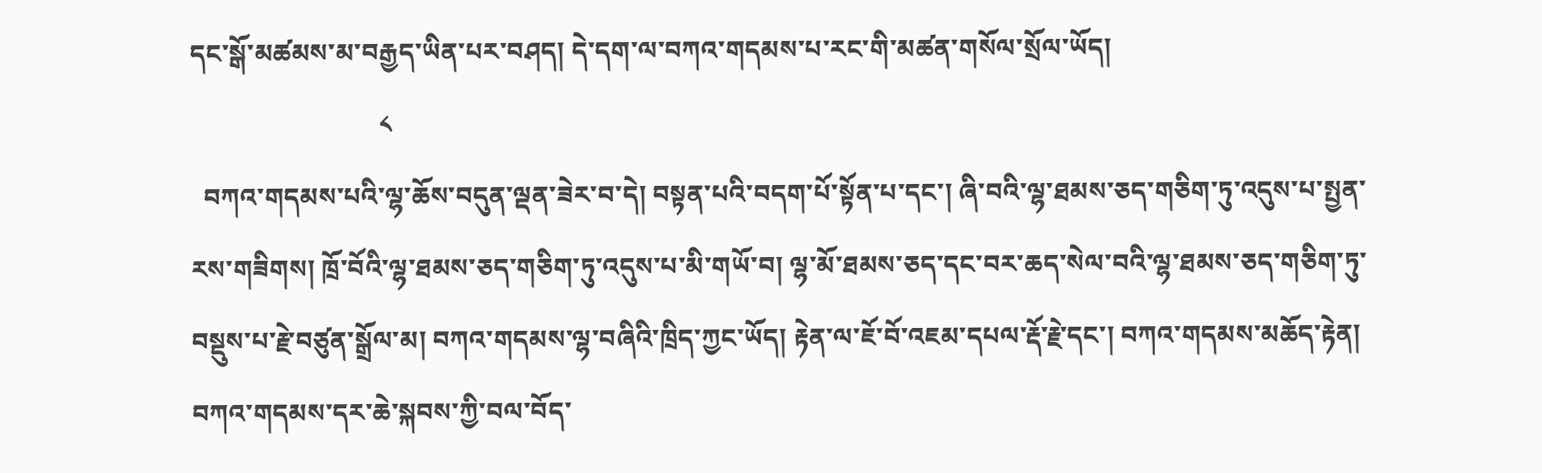དང་སྒོ་མཚམས་མ་བརྒྱད་ཡིན་པར་བཤད། དེ་དག་ལ་བཀའ་གདམས་པ་རང་གི་མཚན་གསོལ་སྲོལ་ཡོད།
                             ༨
  བཀའ་གདམས་པའི་ལྷ་ཆོས་བདུན་ལྡན་ཟེར་བ་དེ། བསྟན་པའི་བདག་པོ་སྟོན་པ་དང་། ཞི་བའི་ལྷ་ཐམས་ཅད་གཅིག་ཏུ་འདུས་པ་སྤྱན་རས་གཟིགས། ཁྲོ་བོའི་ལྷ་ཐམས་ཅད་གཅིག་ཏུ་འདུས་པ་མི་གཡོ་བ། ལྷ་མོ་ཐམས་ཅད་དང་བར་ཆད་སེལ་བའི་ལྷ་ཐམས་ཅད་གཅིག་ཏུ་བསྡུས་པ་རྗེ་བཙུན་སྒྲོལ་མ། བཀའ་གདམས་ལྷ་བཞིའི་ཁྲིད་ཀྱང་ཡོད། རྟེན་ལ་ཇོ་བོ་འཇམ་དཔལ་རྡོ་རྗེ་དང་། བཀའ་གདམས་མཆོད་རྟེན། བཀའ་གདམས་དར་ཆེ་སྐབས་ཀྱི་བལ་བོད་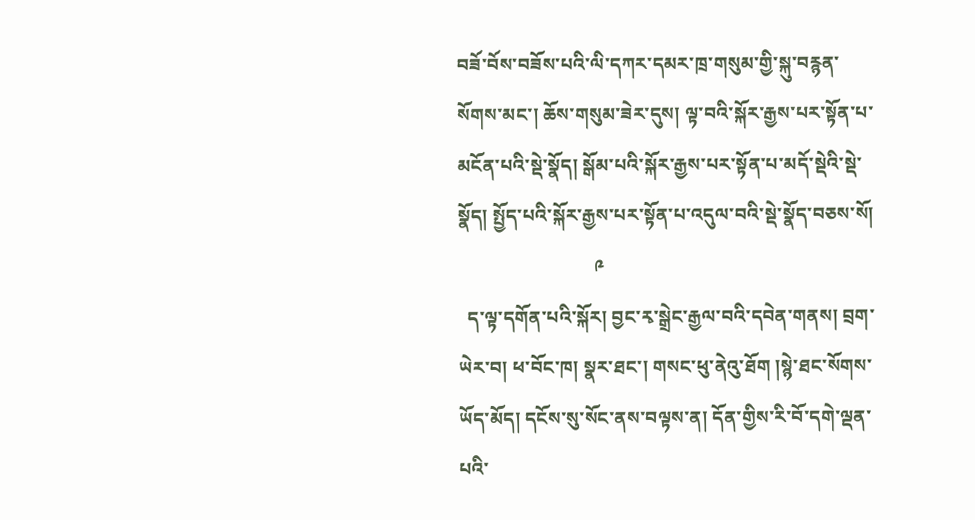བཟོ་བོས་བཟོས་པའི་ལི་དཀར་དམར་ཁྲ་གསུམ་གྱི་སྐུ་བརྙན་སོགས་མང་། ཆོས་གསུམ་ཟེར་དུས། ལྟ་བའི་སྐོར་རྒྱས་པར་སྟོན་པ་མངོན་པའི་སྡེ་སྣོད། སྒོམ་པའི་སྐོར་རྒྱས་པར་སྟོན་པ་མདོ་སྡེའི་སྡེ་སྣོད། སྤྱོད་པའི་སྐོར་རྒྱས་པར་སྟོན་པ་འདུལ་བའི་སྡེ་སྣོད་བཅས་སོ།
                             ༩
  ད་ལྟ་དགོན་པའི་སྐོར། བྱང་རྭ་སྒྲེང་རྒྱལ་བའི་དབེན་གནས། བྲག་ཡེར་བ། ཕ་བོང་ཁ། སྣར་ཐང་། གསང་ཕུ་ནེའུ་ཐོག །སྙེ་ཐང་སོགས་ཡོད་མོད། དངོས་སུ་སོང་ནས་བལྟས་ན། དོན་གྱིས་རི་བོ་དགེ་ལྡན་པའི་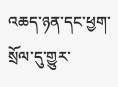འཆད་ཉན་དང་ཕྱག་སྲོལ་དུ་གྱུར་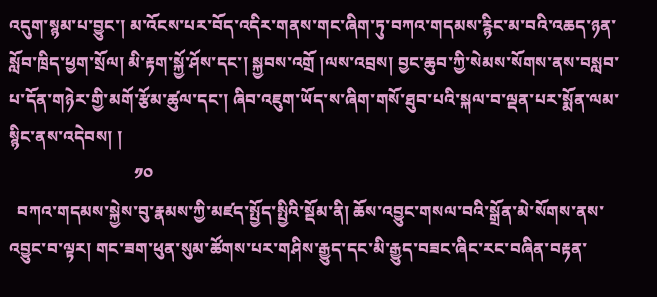འདུག་སྙམ་པ་བྱུང་། མ་འོངས་པར་བོད་འདིར་གནས་གང་ཞིག་ཏུ་བཀའ་གདམས་རྙིང་མ་བའི་འཆད་ཉན་སློབ་ཁྲིད་ཕྱག་སྲོལ། མི་རྟག་སྐྱོ་ཤོས་དང་། སྐྱབས་འགྲོ །ལས་འབྲས། བྱང་ཆུབ་ཀྱི་སེམས་སོགས་ནས་བསླབ་པ་དོན་གཉེར་གྱི་མགོ་རྩོམ་ཚུལ་དང་། ཞིབ་འཇུག་ཡོད་ས་ཞིག་གསོ་ཐུབ་པའི་སྐལ་བ་ལྡན་པར་སྨོན་ལམ་སྙིང་ནས་འདེབས། །
                              ༡༠
  བཀའ་གདམས་སྐྱེས་བུ་རྣམས་ཀྱི་མཛད་སྤྱོད་སྤྱིའི་སྡོམ་ནི། ཆོས་འབྱུང་གསལ་བའི་སྒྲོན་མེ་སོགས་ནས་འབྱུང་བ་ལྟར། གང་ཟག་ཕུན་སུམ་ཚོགས་པར་གཤིས་རྒྱུད་དང་མི་རྒྱུད་བཟང་ཞིང་རང་བཞིན་བརྟན་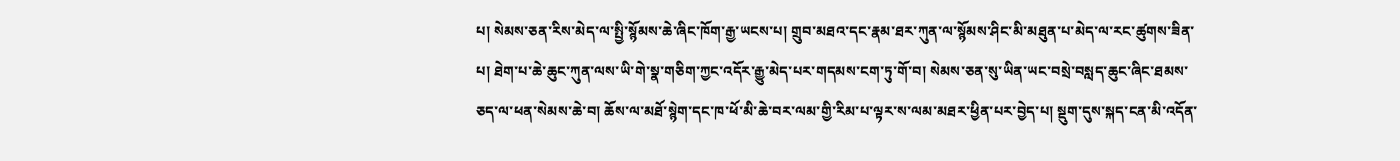པ། སེམས་ཅན་རིས་མེད་ལ་སྤྱི་སྙོམས་ཆེ་ཞིང་ཁོག་རྒྱ་ཡངས་པ། གྲུབ་མཐའ་དང་རྣམ་ཐར་ཀུན་ལ་སྙོམས་ཤིང་མི་མཐུན་པ་མེད་ལ་རང་ཚུགས་ཟིན་པ། ཐེག་པ་ཆེ་ཆུང་ཀུན་ལས་ཡི་གེ་སྣ་གཅིག་ཀྱང་འདོར་རྒྱུ་མེད་པར་གདམས་ངག་ཏུ་གོ་བ། སེམས་ཅན་སུ་ཡིན་ཡང་བསྲེ་བསླད་ཆུང་ཞིང་ཐམས་ཅད་ལ་ཕན་སེམས་ཆེ་བ། ཆོས་ལ་མཐོ་སྙེག་དང་ཁ་ཕོ་མི་ཆེ་བར་ལམ་གྱི་རིམ་པ་ལྟར་ས་ལམ་མཐར་ཕྱིན་པར་བྱེད་པ། སྡུག་དུས་སྐད་ངན་མི་འདོན་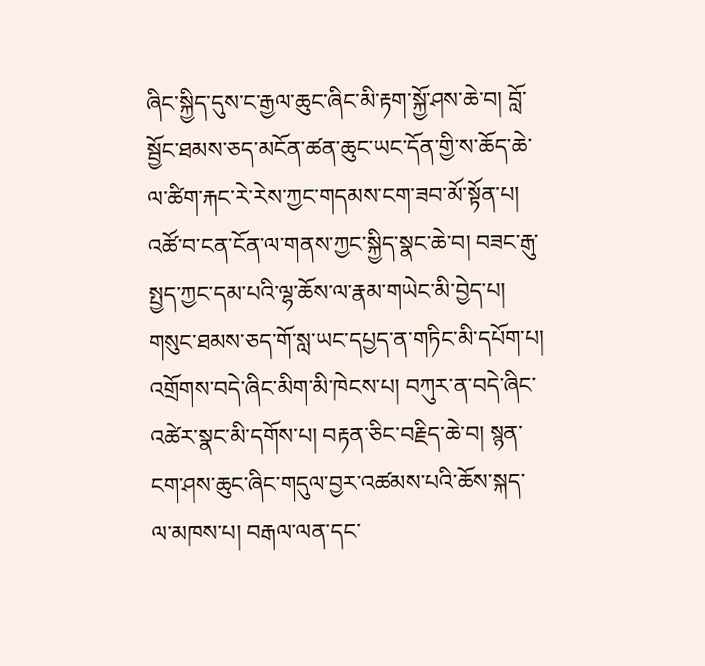ཞིང་སྐྱིད་དུས་ང་རྒྱལ་ཆུང་ཞིང་མི་རྟག་སྐྱོ་ཤས་ཆེ་བ། བློ་སྦྱོང་ཐམས་ཅད་མངོན་ཚན་ཆུང་ཡང་དོན་གྱི་ས་ཆོད་ཆེ་ལ་ཚིག་རྐང་རེ་རེས་ཀྱང་གདམས་ངག་ཟབ་མོ་སྟོན་པ། འཚོ་བ་ངན་ངོན་ལ་གནས་ཀྱང་སྐྱིད་སྣང་ཆེ་བ། བཟང་རྒུ་སྤྱད་ཀྱང་དམ་པའི་ལྷ་ཆོས་ལ་རྣམ་གཡེང་མི་བྱེད་པ། གསུང་ཐམས་ཅད་གོ་སླ་ཡང་དཔྱད་ན་གཏིང་མི་དཔོག་པ། འགྲོགས་བདེ་ཞིང་མིག་མི་ཁེངས་པ། བཀུར་ན་བདེ་ཞིང་འཚེར་སྣང་མི་དགོས་པ། བརྟན་ཅིང་བརྗིད་ཆེ་བ། སྙན་ངག་ཤས་ཆུང་ཞིང་གདུལ་བྱར་འཚམས་པའི་ཆོས་སྐད་ལ་མཁས་པ། བརྒལ་ལན་དང་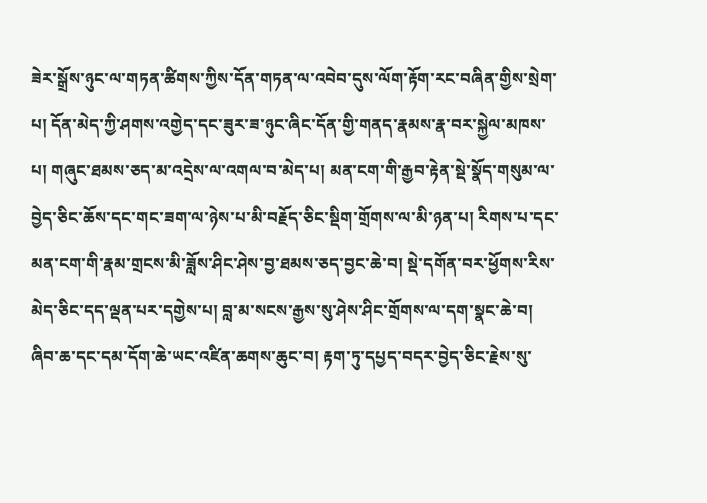ཟེར་སྒྲོས་ཉུང་ལ་གཏན་ཚིགས་ཀྱིས་དོན་གཏན་ལ་འབེབ་དུས་ལོག་རྟོག་རང་བཞིན་གྱིས་སྲེག་པ། དོན་མེད་ཀྱི་ཤགས་འགྱེད་དང་ཟུར་ཟ་ཉུང་ཞིང་དོན་གྱི་གནད་རྣམས་རྣ་བར་སྐྱེལ་མཁས་པ། གཞུང་ཐམས་ཅད་མ་འདྲེས་ལ་འགལ་བ་མེད་པ། མན་ངག་གི་རྒྱབ་རྟེན་སྡེ་སྣོད་གསུམ་ལ་བྱེད་ཅིང་ཆོས་དང་གང་ཟག་ལ་ཉེས་པ་མི་བརྗོད་ཅིང་སྡིག་གྲོགས་ལ་མི་ཉན་པ། རིགས་པ་དང་མན་ངག་གི་རྣམ་གྲངས་མི་ཟློས་ཤིང་ཤེས་བྱ་ཐམས་ཅད་བྱང་ཆེ་བ། སྡེ་དགོན་བར་ཕྱོགས་རིས་མེད་ཅིང་དད་ལྡན་པར་དགྱེས་པ། བླ་མ་སངས་རྒྱས་སུ་ཤེས་ཤིང་གྲོགས་ལ་དག་སྣང་ཆེ་བ། ཞིབ་ཆ་དང་དམ་དོག་ཆེ་ཡང་འཛིན་ཆགས་ཆུང་བ། རྟག་ཏུ་དཔྱད་བདར་བྱེད་ཅིང་རྗེས་སུ་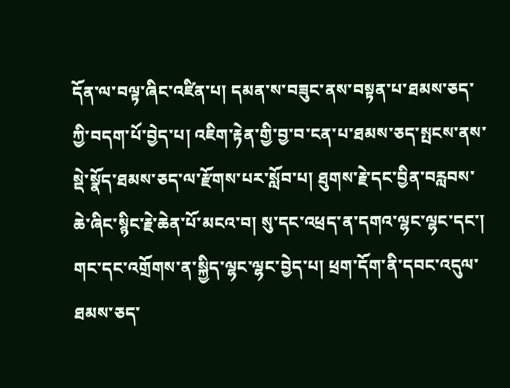དོན་ལ་བལྟ་ཞིང་འཛིན་པ། དམན་ས་བཟུང་ནས་བསྟན་པ་ཐམས་ཅད་ཀྱི་བདག་པོ་བྱེད་པ། འཇིག་རྟེན་གྱི་བྱ་བ་ངན་པ་ཐམས་ཅད་སྤངས་ནས་སྡེ་སྣོད་ཐམས་ཅད་ལ་རྫོགས་པར་སློབ་པ། ཐུགས་རྗེ་དང་བྱིན་བརླབས་ཆེ་ཞིང་སྙིང་རྗེ་ཆེན་པོ་མངའ་བ། སུ་དང་འཕྲད་ན་དགའ་ལྷང་ལྷང་དང་། གང་དང་འགྲོགས་ན་སྐྱིད་ལྷང་ལྷང་བྱེད་པ། ཕྲག་དོག་ནི་དབང་འདུལ་ཐམས་ཅད་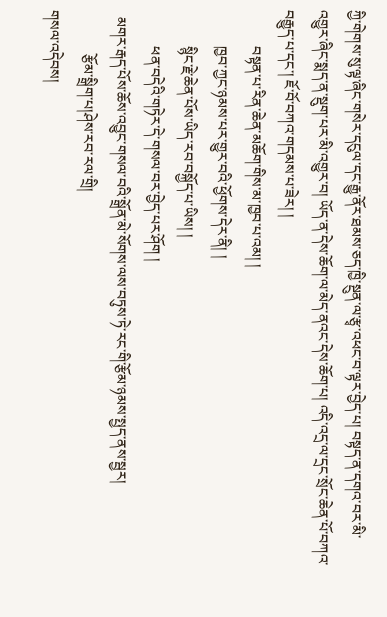ཀྱི་གེགས་སུ་ལྟ་ཞིང་གསེར་དངུལ་དང་རྒྱུ་ནོར་ཐམས་ཅད་ཁྱི་སྔུན་ལ་རྩྭ་འཕང་བ་ལྟར་བྱེད་པ། བསྟད་ན་དགའ་བར་མི་འགྱུར་ཞིང་སྨད་ན་སྡུག་པར་མི་འགྱུར་བ། ཡོད་ན་དེས་ཆོག་ལ་མེད་ནའང་དེས་ཆོག་པ། འདི་འདྲ་ལ་དྲང་སྲོང་ཆེན་པོ་བཀའ་བརྒྱུད་པ་དང་། ཇོ་བོ་བཀའ་གདམས་པ་ཟེར། །
          བསྟན་པ་རིན་ཆེན་མཆོག་གིས་མ་ཁྱབ་པ་འམ། །
          ཁྱབ་ཀྱང་ཉམས་པར་གྱུར་བའི་ཕྱོགས་དེར་ནི། །
          སྙིང་རྗེ་ཆེན་པོས་ཡིད་རབ་བསྐྱོད་པ་ཡིས། །
          ཕན་བདེའི་གཏེར་དེ་གསལ་བར་བྱེད་པར་ཤོག །
  མགར་རྒད་པོས་ཆོས་འབྱུང་གསལ་བའི་སྒྲོན་མེ་སོགས་ལས་བཏུས་ཏེ་རང་གི་རྩོམ་ཉམས་སྤྱད་ནས་སྦྱར།
            རྩོམ་སྒྲིག་པ།ཤེས་རབ་རལ་གྲི།
གསལ་འདེབས།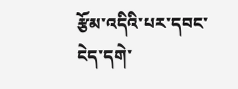རྩོམ་འདིའི་པར་དབང་ངེད་དགེ་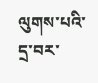ལུགས་པའི་དྲ་བར་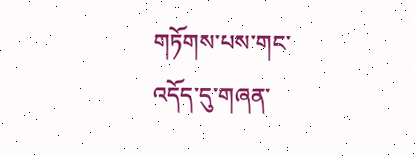གཏོགས་པས་གང་འདོད་དུ་གཞན་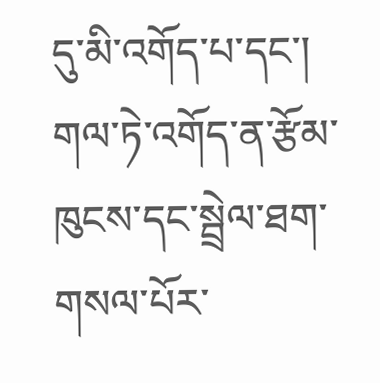དུ་མི་འགོད་པ་དང་། གལ་ཏེ་འགོད་ན་རྩོམ་ཁུངས་དང་སྦྲེལ་ཐག་གསལ་པོར་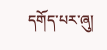དགོད་པར་ཞུ།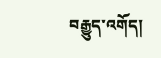བརྒྱུད་འགོད།